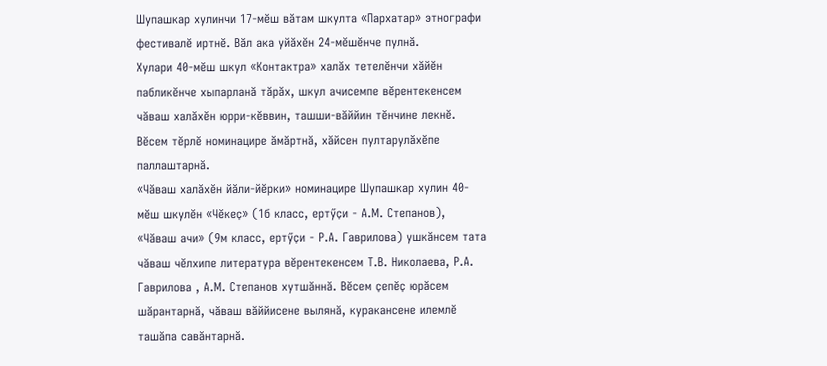Шупашкар хулинчи 17-мӗш вӑтам шкулта «Пархатар» этнографи фестивалӗ иртнӗ. Вӑл ака уйӑхӗн 24-мӗшӗнче пулнӑ.
Хулари 40-мӗш шкул «Контактра» халӑх тетелӗнчи хӑйӗн пабликӗнче хыпарланӑ тӑрӑх, шкул ачисемпе вӗрентекенсем чӑваш халӑхӗн юрри-кӗввин, ташши-вӑййин тӗнчине лекнӗ. Вӗсем тӗрлӗ номинацире ӑмӑртнӑ, хӑйсен пултарулӑхӗпе паллаштарнӑ.
«Чӑваш халӑхӗн йӑли-йӗрки» номинацире Шупашкар хулин 40-мӗш шкулӗн «Чӗкеҫ» (1б класс, ертӳҫи - А.М. Степанов), «Чӑваш ачи» (9м класс, ертӳҫи - Р.А. Гаврилова) ушкӑнсем тата чӑваш чӗлхипе литература вӗрентекенсем Т.В. Николаева, Р.А. Гаврилова , А.М. Степанов хутшӑннӑ. Вӗсем ҫепӗҫ юрӑсем шӑрантарнӑ, чӑваш вӑййисене вылянӑ, куракансене илемлӗ ташӑпа савӑнтарнӑ.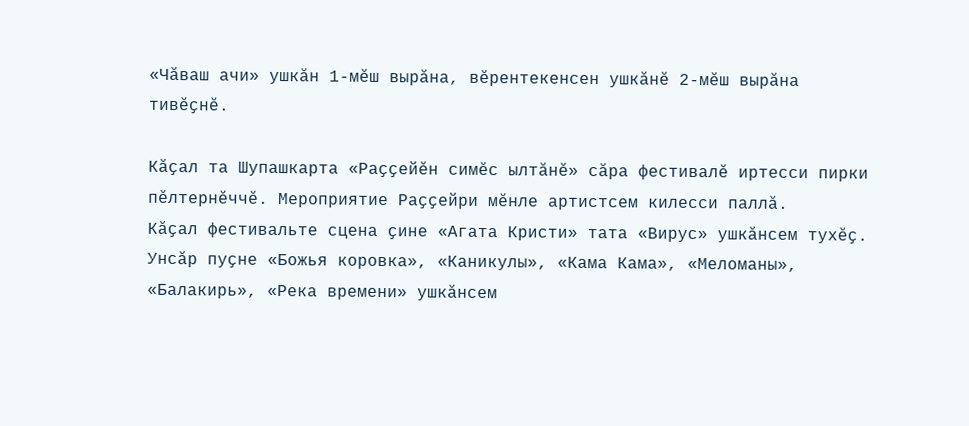«Чӑваш ачи» ушкӑн 1-мӗш вырӑна, вӗрентекенсен ушкӑнӗ 2-мӗш вырӑна тивӗҫнӗ.

Кӑҫал та Шупашкарта «Раҫҫейӗн симӗс ылтӑнӗ» сӑра фестивалӗ иртесси пирки пӗлтернӗччӗ. Мероприятие Раҫҫейри мӗнле артистсем килесси паллӑ.
Кӑҫал фестивальте сцена ҫине «Агата Кристи» тата «Вирус» ушкӑнсем тухӗҫ. Унсӑр пуҫне «Божья коровка», «Каникулы», «Кама Кама», «Меломаны», «Балакирь», «Река времени» ушкӑнсем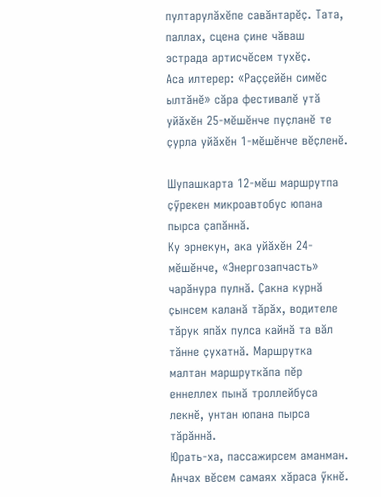пултарулӑхӗпе савӑнтарӗҫ. Тата, паллах, сцена ҫине чӑваш эстрада артисчӗсем тухӗҫ.
Аса илтерер: «Раҫҫейӗн симӗс ылтӑнӗ» сӑра фестивалӗ утӑ уйӑхӗн 25-мӗшӗнче пуҫланӗ те ҫурла уйӑхӗн 1-мӗшӗнче вӗҫленӗ.

Шупашкарта 12-мӗш маршрутпа ҫӳрекен микроавтобус юпана пырса ҫапӑннӑ.
Ку эрнекун, ака уйӑхӗн 24-мӗшӗнче, «Энергозапчасть» чарӑнура пулнӑ. Ҫакна курнӑ ҫынсем каланӑ тӑрӑх, водителе тӑрук япӑх пулса кайнӑ та вӑл тӑнне ҫухатнӑ. Маршрутка малтан маршруткӑпа пӗр еннеллех пынӑ троллейбуса лекнӗ, унтан юпана пырса тӑрӑннӑ.
Юрать-ха, пассажирсем аманман. Анчах вӗсем самаях хӑраса ӳкнӗ.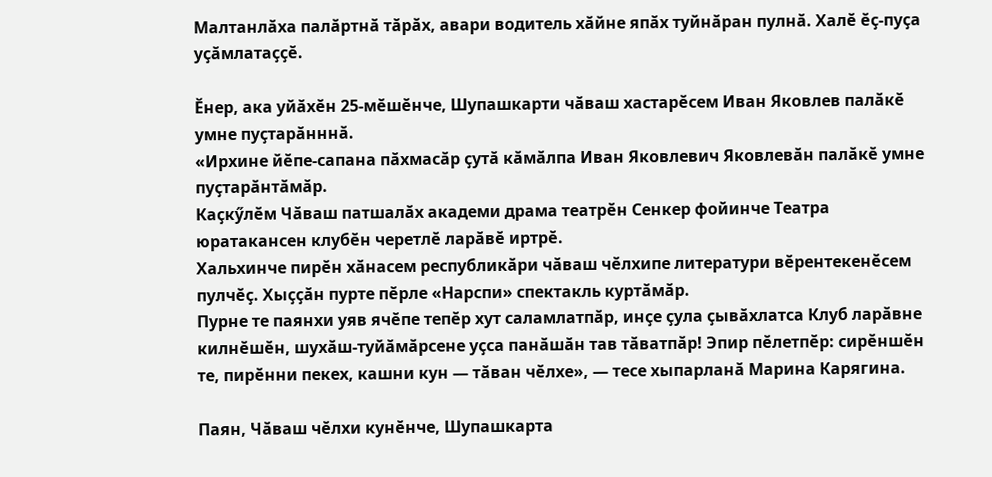Малтанлӑха палӑртнӑ тӑрӑх, авари водитель хӑйне япӑх туйнӑран пулнӑ. Халӗ ӗҫ-пуҫа уҫӑмлатаҫҫӗ.

Ӗнер, ака уйӑхӗн 25-мӗшӗнче, Шупашкарти чӑваш хастарӗсем Иван Яковлев палӑкӗ умне пуҫтарӑнннӑ.
«Ирхине йӗпе-сапана пӑхмасӑр ҫутӑ кӑмӑлпа Иван Яковлевич Яковлевӑн палӑкӗ умне пуҫтарӑнтӑмӑр.
Каҫкӳлӗм Чӑваш патшалӑх академи драма театрӗн Сенкер фойинче Театра юратакансен клубӗн черетлӗ ларӑвӗ иртрӗ.
Хальхинче пирӗн хӑнасем республикӑри чӑваш чӗлхипе литератури вӗрентекенӗсем пулчӗҫ. Хыҫҫӑн пурте пӗрле «Нарспи» спектакль куртӑмӑр.
Пурне те паянхи уяв ячӗпе тепӗр хут саламлатпӑр, инҫе ҫула ҫывӑхлатса Клуб ларӑвне килнӗшӗн, шухӑш-туйӑмӑрсене уҫса панӑшӑн тав тӑватпӑр! Эпир пӗлетпӗр: сирӗншӗн те, пирӗнни пекех, кашни кун — тӑван чӗлхе», — тесе хыпарланӑ Марина Карягина.

Паян, Чӑваш чӗлхи кунӗнче, Шупашкарта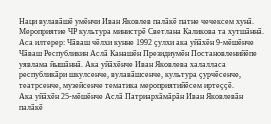Наци вулавӑшӗ умӗнчи Иван Яковлев палӑкӗ патне чечексем хунӑ. Мероприятие ЧР культура министрӗ Светлана Каликова та хутшӑннӑ.
Аса илтерер: Чӑваш чӗлхи кунне 1992 ҫулхи ака уйӑхӗн 9-мӗшӗнче Чӑваш Республикин Аслӑ Канашӗн Президиумӗн Постановленийӗпе уявлама йышӑннӑ. Ака уйӑхӗнче Иван Яковлева халалласа республикӑри шкулсенче, вулавӑшсенче, культура ҫурчӗсенче, театрсенче, музейсенче тематика мероприятийӗсем иртеҫҫӗ.
Ака уйӑхӗн 25-мӗшӗнче Аслӑ Патриархӑмӑрӑн Иван Яковлевӑн палӑкӗ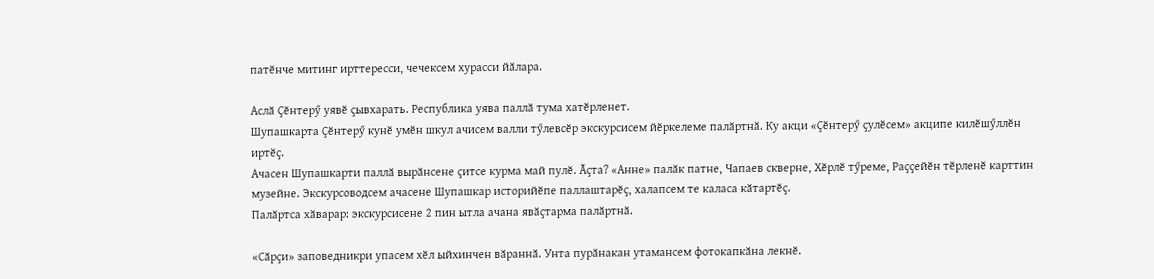патӗнче митинг ирттересси, чечексем хурасси йӑлара.

Аслӑ Ҫӗнтерӳ уявӗ ҫывхарать. Республика уява паллӑ тума хатӗрленет.
Шупашкарта Ҫӗнтерӳ кунӗ умӗн шкул ачисем валли тӳлевсӗр экскурсисем йӗркелеме палӑртнӑ. Ку акци «Ҫӗнтерӳ ҫулӗсем» акципе килӗшӳллӗн иртӗҫ.
Ачасен Шупашкарти паллӑ вырӑнсене ҫитсе курма май пулӗ. Ӑҫта? «Анне» палӑк патне, Чапаев скверне, Хӗрлӗ тӳреме, Раҫҫейӗн тӗрленӗ карттин музейне. Экскурсоводсем ачасене Шупашкар историйӗпе паллаштарӗҫ, халапсем те каласа кӑтартӗҫ.
Палӑртса хӑварар: экскурсисене 2 пин ытла ачана явӑҫтарма палӑртнӑ.

«Сӑрҫи» заповедникри упасем хӗл ыйхинчен вӑраннӑ. Унта пурӑнакан утамансем фотокапкӑна лекнӗ.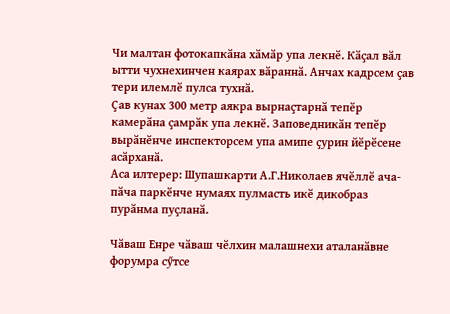Чи малтан фотокапкӑна хӑмӑр упа лекнӗ. Кӑҫал вӑл ытти чухнехинчен каярах вӑраннӑ. Анчах кадрсем ҫав тери илемлӗ пулса тухнӑ.
Ҫав кунах 300 метр аякра вырнаҫтарнӑ тепӗр камерӑна ҫамрӑк упа лекнӗ. Заповедникӑн тепӗр вырӑнӗнче инспекторсем упа амипе ҫурин йӗрӗсене асӑрханӑ.
Аса илтерер: Шупашкарти А.Г.Николаев ячӗллӗ ача-пӑча паркӗнче нумаях пулмасть икӗ дикобраз пурӑнма пуҫланӑ.

Чӑваш Енре чӑваш чӗлхин малашнехи аталанӑвне форумра сӳтсе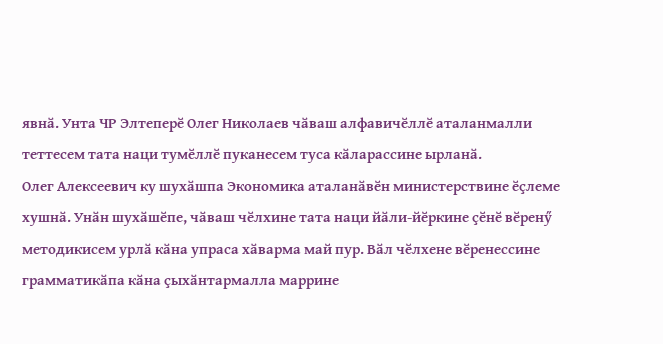явнӑ. Унта ЧР Элтеперӗ Олег Николаев чӑваш алфавичӗллӗ аталанмалли теттесем тата наци тумӗллӗ пуканесем туса кӑларассине ырланӑ.
Олег Алексеевич ку шухӑшпа Экономика аталанӑвӗн министерствине ӗҫлеме хушнӑ. Унӑн шухӑшӗпе, чӑваш чӗлхине тата наци йӑли-йӗркине ҫӗнӗ вӗренӳ методикисем урлӑ кӑна упраса хӑварма май пур. Вӑл чӗлхене вӗренессине грамматикӑпа кӑна ҫыхӑнтармалла маррине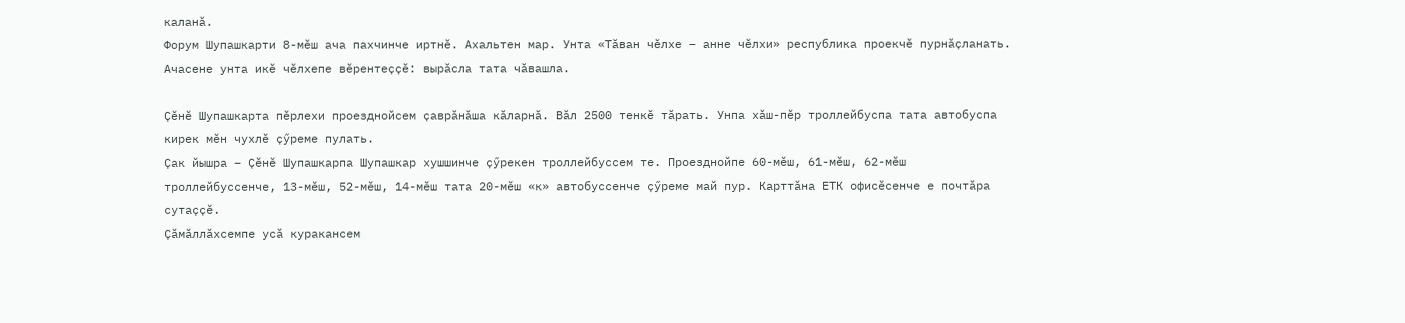каланӑ.
Форум Шупашкарти 8-мӗш ача пахчинче иртнӗ. Ахальтен мар. Унта «Тӑван чӗлхе – анне чӗлхи» республика проекчӗ пурнӑҫланать. Ачасене унта икӗ чӗлхепе вӗрентеҫҫӗ: вырӑсла тата чӑвашла.

Ҫӗнӗ Шупашкарта пӗрлехи проезднойсем ҫаврӑнӑша кӑларнӑ. Вӑл 2500 тенкӗ тӑрать. Унпа хӑш-пӗр троллейбуспа тата автобуспа кирек мӗн чухлӗ ҫӳреме пулать.
Ҫак йышра – Ҫӗнӗ Шупашкарпа Шупашкар хушшинче ҫӳрекен троллейбуссем те. Проезднойпе 60-мӗш, 61-мӗш, 62-мӗш троллейбуссенче, 13-мӗш, 52-мӗш, 14-мӗш тата 20-мӗш «к» автобуссенче ҫӳреме май пур. Карттӑна ЕТК офисӗсенче е почтӑра сутаҫҫӗ.
Ҫӑмӑллӑхсемпе усӑ куракансем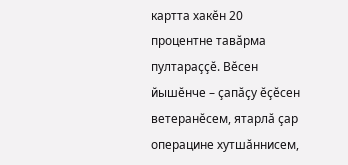картта хакӗн 20 процентне тавӑрма пултараҫҫӗ. Вӗсен йышӗнче – ҫапӑҫу ӗҫӗсен ветеранӗсем, ятарлӑ ҫар операцине хутшӑннисем,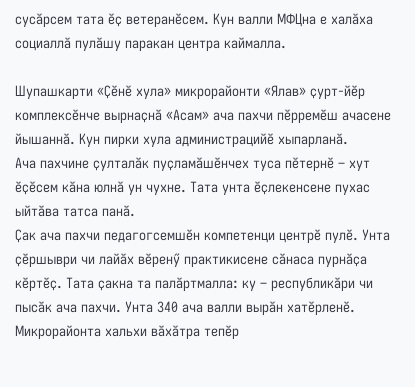сусӑрсем тата ӗҫ ветеранӗсем. Кун валли МФЦна е халӑха социаллӑ пулӑшу паракан центра каймалла.

Шупашкарти «Ҫӗнӗ хула» микрорайонти «Ялав» ҫурт-йӗр комплексӗнче вырнаҫнӑ «Асам» ача пахчи пӗрремӗш ачасене йышаннӑ. Кун пирки хула администрацийӗ хыпарланӑ.
Ача пахчине ҫулталӑк пуҫламӑшӗнчех туса пӗтернӗ – хут ӗҫӗсем кӑна юлнӑ ун чухне. Тата унта ӗҫлекенсене пухас ыйтӑва татса панӑ.
Ҫак ача пахчи педагогсемшӗн компетенци центрӗ пулӗ. Унта ҫӗршыври чи лайӑх вӗренӳ практикисене сӑнаса пурнӑҫа кӗртӗҫ. Тата ҫакна та палӑртмалла: ку – республикӑри чи пысӑк ача пахчи. Унта 340 ача валли вырӑн хатӗрленӗ.
Микрорайонта хальхи вӑхӑтра тепӗр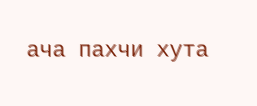ача пахчи хута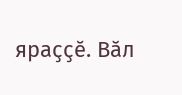яраҫҫӗ. Вӑл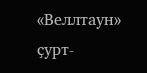«Веллтаун» ҫурт-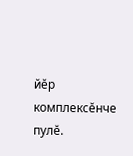йӗр комплексӗнче пулӗ.